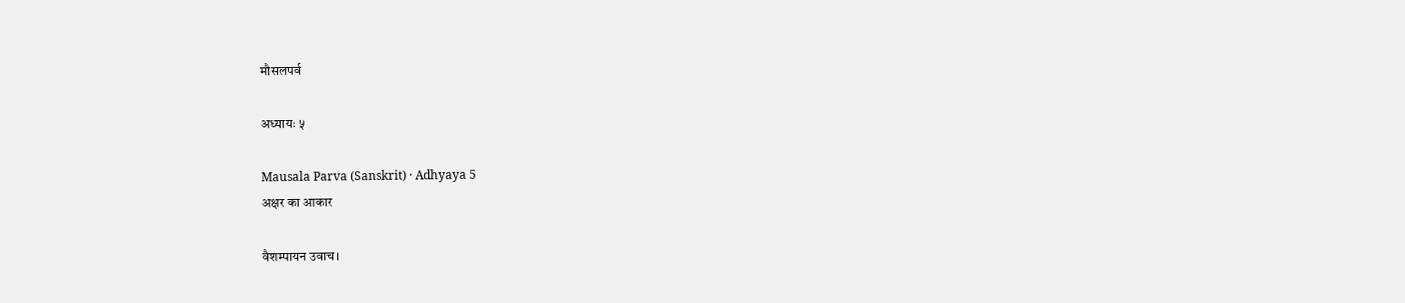मौसलपर्व

अध्यायः ५

Mausala Parva (Sanskrit) · Adhyaya 5
अक्षर का आकार

वैशम्पायन उवाच।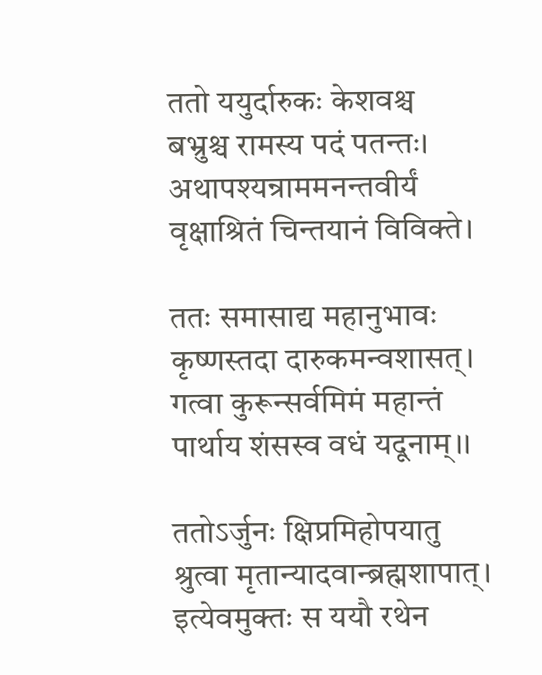ततो ययुर्दारुकः केशवश्च
बभ्रुश्च रामस्य पदं पतन्तः।
अथापश्यन्राममनन्तवीर्यं
वृक्षाश्रितं चिन्तयानं विविक्ते।

ततः समासाद्य महानुभावः
कृष्णस्तदा दारुकमन्वशासत्।
गत्वा कुरून्सर्वमिमं महान्तं
पार्थाय शंसस्व वधं यदूनाम्।।

ततोऽर्जुनः क्षिप्रमिहोपयातु
श्रुत्वा मृतान्यादवान्ब्रह्मशापात्।
इत्येवमुक्तः स ययौ रथेन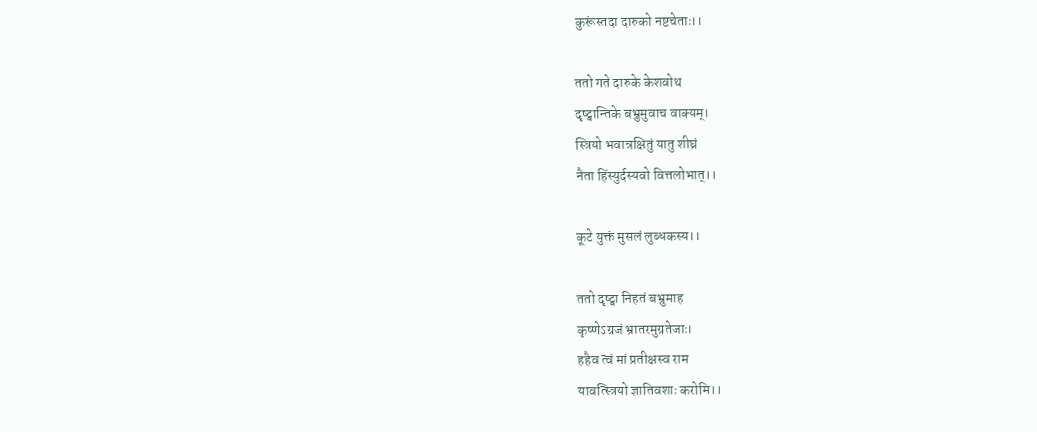कुरूंस्तदा दारुको नष्टचेताः।।

ततो गते दारुके केशवोथ
दृष्ट्वान्तिके बभ्रुमुवाच वाक्यम्।
स्त्रियो भवान्रक्षितुं यातु शीघ्रं
नैता हिंस्युर्दस्यवो वित्तलोभात्।।

कूटे युक्तं मुसलं लुब्धकस्य।।

ततो दृष्ट्वा निहतं बभ्रुमाह
कृष्णेऽग्रजं भ्रातरमुग्रतेजाः।
हहैव त्वं मां प्रतीक्षस्व राम
यावत्स्त्रियो ज्ञातिवशाः करोमि।।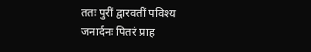ततः पुरीं द्वारवतीं पविश्य
जनार्दनः पितरं प्राह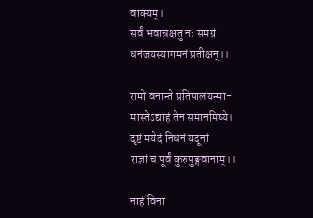वाक्यम्।
सर्वं भवान्रक्षतु नः समग्रं
धनंजयस्यागमनं प्रतीक्षन्।।

रामो वनान्ते प्रतिपालयन्मा-
मास्तेऽद्याहं तेन समानमिष्ये।
दृष्टं मयेदं निधनं यदूनां
राज्ञां च पूर्वं कुरुपुङ्गवानाम्।।

नाहं विना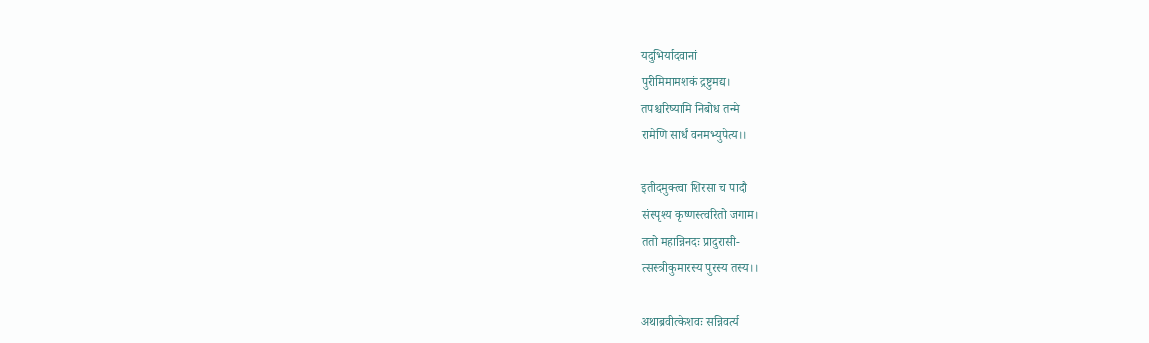यदुभिर्यादवानां
पुरीमिमामशकं द्रष्टुमद्य।
तपश्चरिष्यामि निबोध तन्मे
रामेणि सार्धं वनमभ्युपेत्य।।

इतीदमुक्त्वा शिरसा च पादौ
संस्पृश्य कृष्णस्त्वरितो जगाम।
ततो महान्निनदः प्रादुरासी-
त्सस्त्रीकुमारस्य पुरस्य तस्य।।

अथाब्रवीत्केशवः सन्निवर्त्य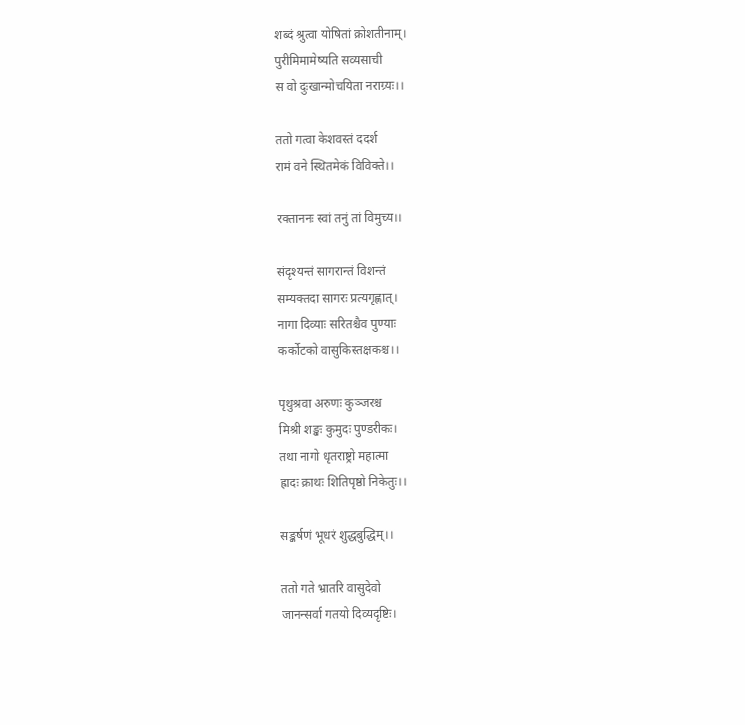शब्दं श्रुत्वा योषितां क्रोशतीनाम्।
पुरीमिमामेष्यति सव्यसाची
स वो दुःखान्मोचयिता नराग्र्यः।।

ततो गत्वा केशवस्तं ददर्श
रामं वने स्थितमेकं विविक्ते।।

रक्ताननः स्वां तनुं तां विमुच्य।।

संदृश्यन्तं सागरान्तं विशन्तं
सम्यक्तदा सागरः प्रत्यगृह्णात्।
नागा दिव्याः सरितश्चैव पुण्याः
कर्कोटको वासुकिस्तक्षकश्च।।

पृथुश्रवा अरुणः कुञ्जरश्च
मिश्री शङ्खः कुमुदः पुण्डरीकः।
तथा नागो धृतराष्ट्रो महात्मा
ह्रादः क्राथः शितिपृष्ठो निकेतुः।।

सङ्कर्षणं भूधरं शुद्धबुद्धिम्।।

ततो गते भ्रातरि वासुदेवो
जानन्सर्वा गतयो दिव्यदृष्टिः।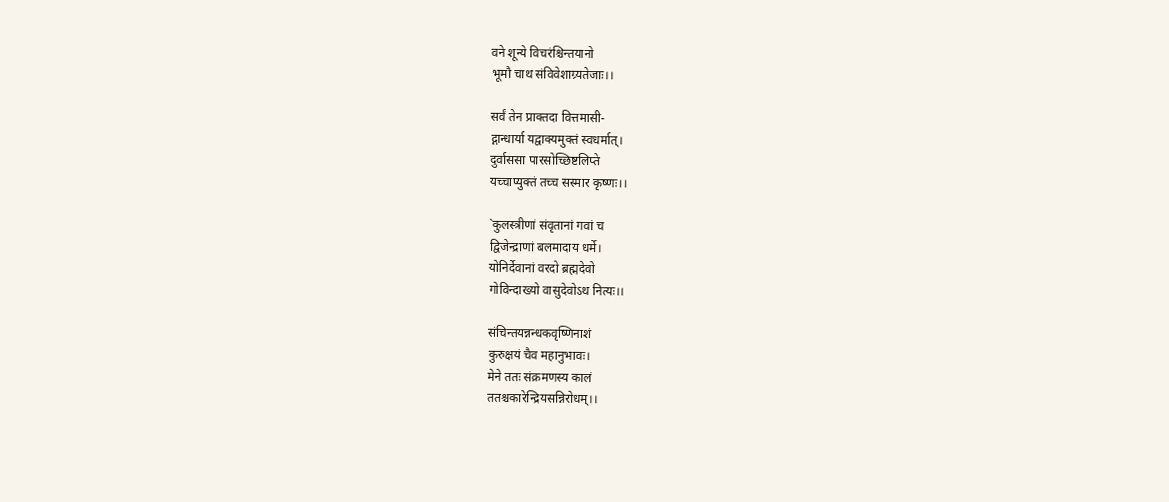वने शून्ये विचरंश्चिन्तयानो
भूमौ चाथ संविवेशाग्र्यतेजाः।।

सर्वं तेन प्राक्तदा वित्तमासी-
द्गान्धार्या यद्वाक्यमुक्तं स्वधर्मात्।
दुर्वाससा पारसोच्छिष्टलिप्ते
यच्चाप्युक्तं तच्च सस्मार कृष्णः।।

`कुलस्त्रीणां संवृतानां गवां च
द्विजेन्द्राणां बलमादाय धर्मे।
योनिर्देवानां वरदो ब्रह्मदेवो
गोविन्दाख्यो वासुदेवोऽथ नित्यः।।

संचिन्तयन्नन्धकवृष्णिनाशं
कुरुक्षयं चैव महानुभावः।
मेने ततः संक्रमणस्य कालं
ततश्चकारेन्द्रियसन्निरोधम्।।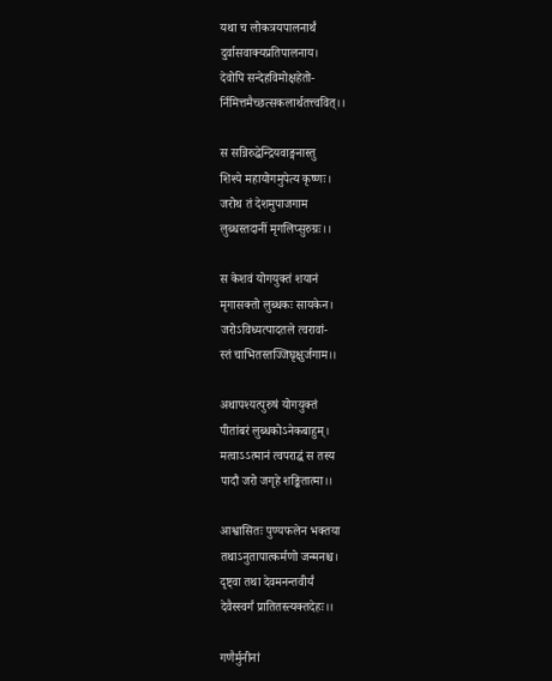यथा च लोकत्रयपालनार्थं
दुर्वासवाक्यप्रतिपालनाय।
देवोपि सन्देहविमोक्षहेतो-
र्निमित्तमैच्छत्सकलार्थतत्त्ववित्।।

स सन्निरुद्धेन्द्रियवाङ्मनास्तु
शिश्ये महायोगमुपेत्य कृष्णः।
जरोथ तं देशमुपाजगाम
लुब्धस्तदानीं मृगलिप्सुरुग्रः।।

स केशवं योगयुक्तं शयानं
मृगासक्तो लुब्धकः सायकेन।
जरोऽविध्यत्पादतले त्वरावां-
स्तं चाभितस्तज्जिघृक्षुर्जगाम।।

अथापश्यत्पुरुषं योगयुक्तं
पीतांबरं लुब्धकोऽनेकबाहुम्।
मत्वाऽऽत्मानं त्वपराद्धं स तस्य
पादौ जरो जगृहे शङ्कितात्मा।।

आश्वासितः पुण्यफलेन भक्तया
तथाऽनुतापात्कर्मणो जन्मनश्च।
दृष्ट्वा तथा देवमनन्तवीर्यं
देवैस्स्वर्गं प्रातितस्त्यक्तदेहः।।

गणैर्मुनीनां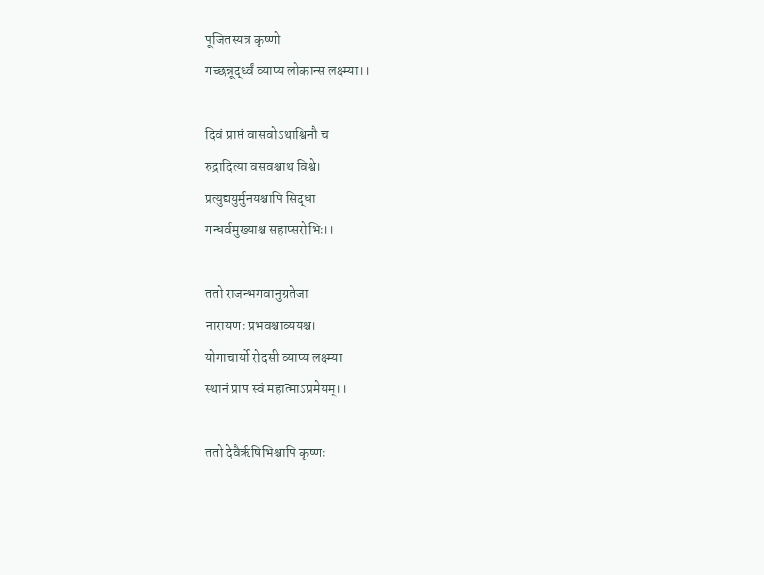पूजितस्यत्र कृष्णो
गच्छन्नूर्द्ध्वं व्याप्य लोकान्स लक्ष्म्या।।

दिवं प्राप्तं वासवोऽथाश्विनौ च
रुद्रादित्या वसवश्चाथ विश्वे।
प्रत्युद्ययुर्मुनयश्चापि सिद्धा
गन्धर्वमुख्याश्च सहाप्सरोभिः।।

ततो राजन्भगवानुग्रतेजा
नारायणः प्रभवश्चाव्ययश्च।
योगाचार्यो रोदसी व्याप्य लक्ष्म्या
स्थानं प्राप स्वं महात्माऽप्रमेयम्।।

ततो देवैर्ऋषिभिश्चापि कृष्णः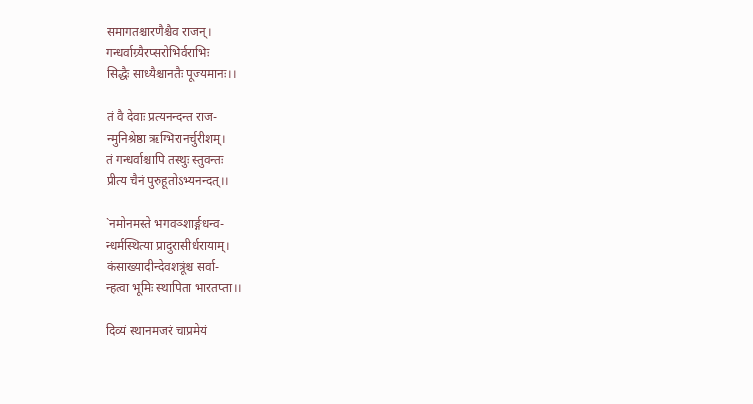समागतश्चारणैश्चैव राजन्।
गन्धर्वाग्र्यैरप्सरोभिर्वराभिः
सिद्धैः साध्यैश्चानतैः पूज्यमानः।।

तं वै देवाः प्रत्यनन्दन्त राज-
न्मुनिश्रेष्ठा ऋग्भिरानर्चुरीशम्।
तं गन्धर्वाश्चापि तस्थुः स्तुवन्तः
प्रीत्य चैनं पुरुहूतोऽभ्यनन्दत्।।

`नमोनमस्ते भगवञ्शार्ङ्गधन्व-
न्धर्मस्थित्या प्रादुरासीर्धरायाम्।
कंसाख्यादीन्देवशत्रूंश्च सर्वा-
न्हत्वा भूमिः स्थापिता भारतप्ता।।

दिव्यं स्थानमजरं चाप्रमेयं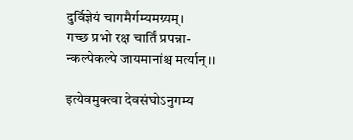दुर्विज्ञेयं चागमैर्गम्यमग्र्यम्।
गच्छ प्रभो रक्ष चार्तिं प्रपन्ना-
न्कल्पेकल्पे जायमानांश्च मर्त्यान्।।

इत्येवमुक्त्वा देवसंघोऽनुगम्य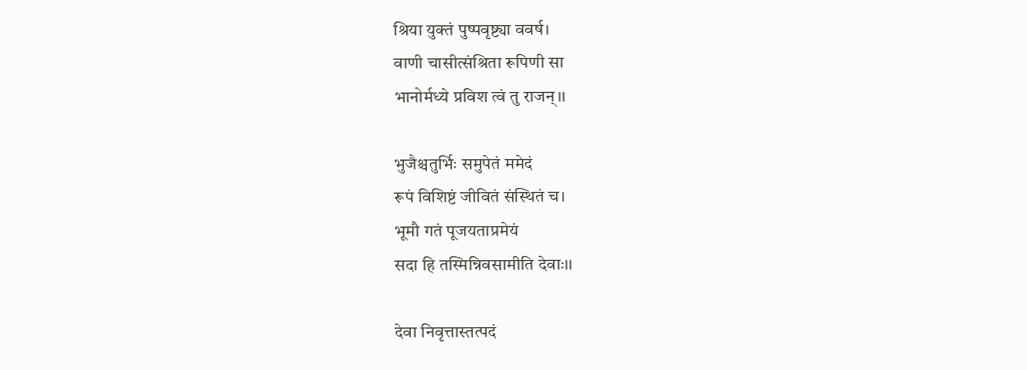श्रिया युक्तं पुष्पवृष्ट्या ववर्ष।
वाणी चासीत्संश्रिता रूपिणी सा
भानोर्मध्ये प्रविश त्वं तु राजन्।।

भुजैश्चतुर्भिः समुपेतं ममेदं
रूपं विशिष्टं जीवितं संस्थितं च।
भूमौ गतं पूजयताप्रमेयं
सदा हि तस्मिन्निवसामीति देवाः।।

देवा निवृत्तास्तत्पदं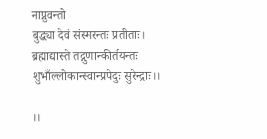नाप्नुवन्तो
बुद्ध्या देवं संस्मरन्तः प्रतीताः।
ब्रह्माद्यास्ते तद्गुणान्कीर्तयन्तः
शुभाँल्लोकान्स्वान्प्रपेदुः सुरेन्द्राः।।

।।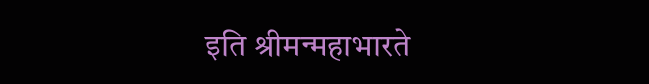इति श्रीमन्महाभारते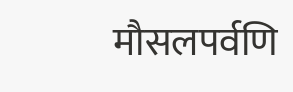मौसलपर्वणि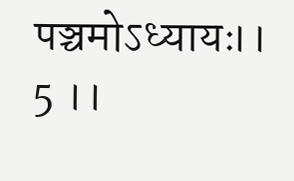पञ्चमोऽध्यायः।। 5 ।।